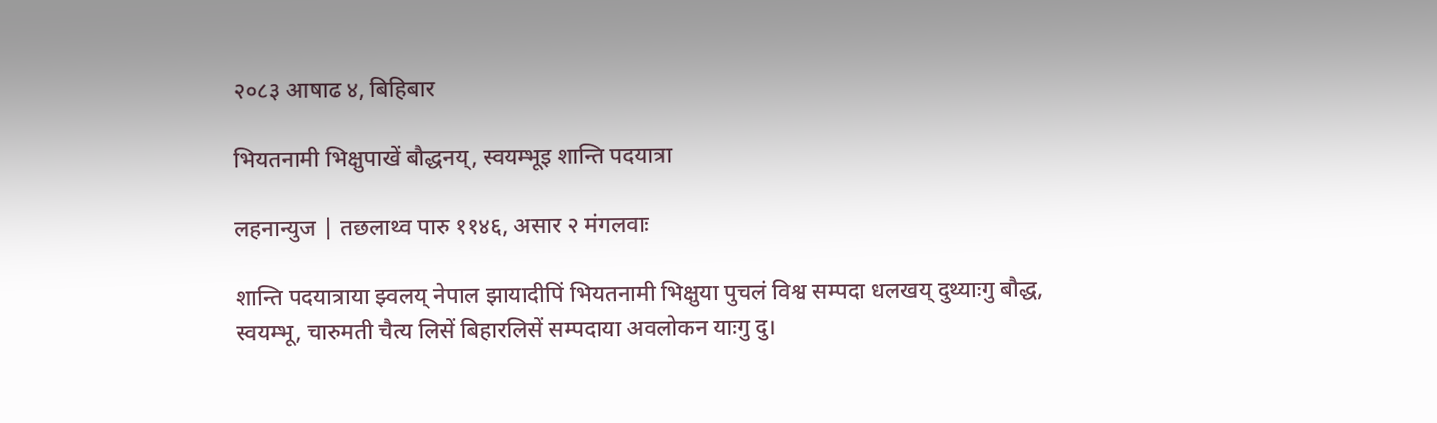२०८३ आषाढ ४, बिहिबार

भियतनामी भिक्षुपाखें बौद्धनय्, स्वयम्भूइ शान्ति पदयात्रा

लहनान्युज | तछलाथ्व पारु ११४६, असार २ मंगलवाः

शान्ति पदयात्राया झ्वलय् नेपाल झायादीपिं भियतनामी भिक्षुया पुचलं विश्व सम्पदा धलखय् दुथ्याःगु बौद्ध, स्वयम्भू, चारुमती चैत्य लिसें बिहारलिसें सम्पदाया अवलोकन याःगु दु।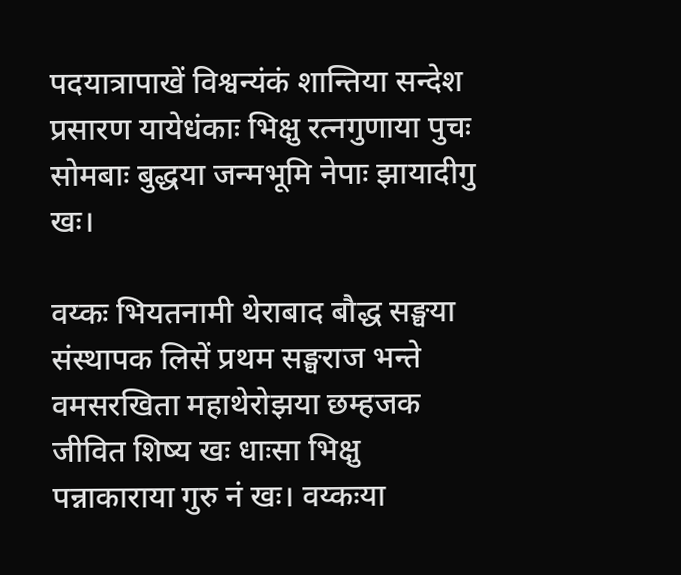पदयात्रापाखें विश्वन्यंकं शान्तिया सन्देश प्रसारण यायेधंकाः भिक्षु रत्नगुणाया पुचः सोमबाः बुद्धया जन्मभूमि नेपाः झायादीगु खः।

वय्कः भियतनामी थेराबाद बौद्ध सङ्घया संस्थापक लिसें प्रथम सङ्घराज भन्ते वमसरखिता महाथेरोझया छम्हजक जीवित शिष्य खः धाःसा भिक्षु पन्नाकाराया गुरु नं खः। वय्कःया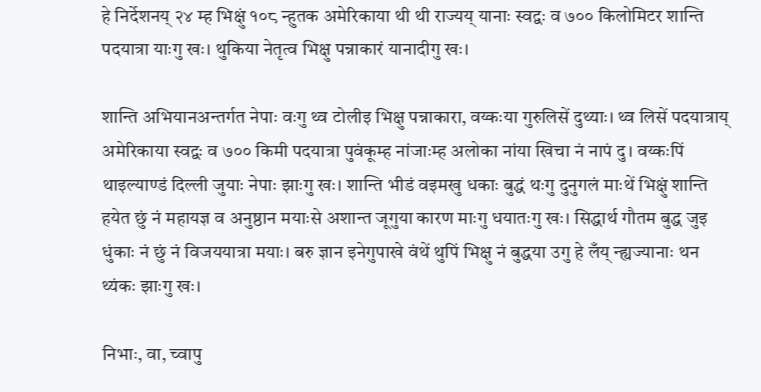हे निर्देशनय् २४ म्ह भिक्षुं १०८ न्हुतक अमेरिकाया थी थी राज्यय् यानाः स्वद्वः व ७०० किलोमिटर शान्ति पदयात्रा याःगु खः। थुकिया नेतृत्व भिक्षु पन्नाकारं यानादीगु खः।

शान्ति अभियानअन्तर्गत नेपाः वःगु थ्व टोलीइ भिक्षु पन्नाकारा, वय्कःया गुरुलिसें दुथ्याः। थ्व लिसें पदयात्राय् अमेरिकाया स्वद्वः व ७०० किमी पदयात्रा पुवंकूम्ह नांजाःम्ह अलोका नांया खिचा नं नापं दु। वय्कःपिं थाइल्याण्डं दिल्ली जुयाः नेपाः झाःगु खः। शान्ति भीडं वइमखु धकाः बुद्धं थःगु दुनुगलं माःथें भिक्षुं शान्ति हयेत छुं नं महायज्ञ व अनुष्ठान मयाःसे अशान्त जूगुया कारण माःगु धयातःगु खः। सिद्धार्थ गौतम बुद्ध जुइ धुंकाः नं छुं नं विजययात्रा मयाः। बरु ज्ञान इनेगुपाखे वंथें थुपिं भिक्षु नं बुद्धया उगु हे लँय् न्ह्यज्यानाः थन थ्यंकः झाःगु खः।

निभाः, वा, च्वापु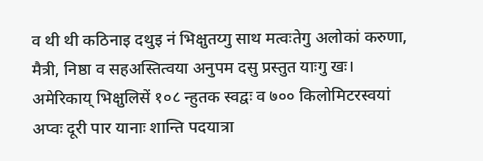व थी थी कठिनाइ दथुइ नं भिक्षुतय्गु साथ मत्वःतेगु अलोकां करुणा, मैत्री, निष्ठा व सहअस्तित्वया अनुपम दसु प्रस्तुत याःगु खः। अमेरिकाय् भिक्षुलिसें १०८ न्हुतक स्वद्वः व ७०० किलोमिटरस्वयां अप्वः दूरी पार यानाः शान्ति पदयात्रा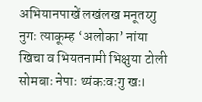अभियानपाखें लखंलख मनूतय्गु नुगः त्याकूम्ह ‘अलोका’ नांया खिचा व भियतनामी भिक्षुया टोली सोमबाः नेपाः थ्यंकःवःगु खः।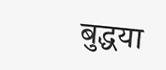बुद्धया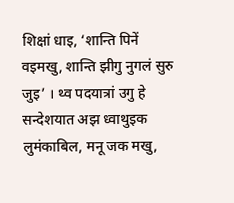शिक्षां धाइ, ‘शान्ति पिनें वइमखु, शान्ति झीगु नुगलं सुरु जुइ’ । थ्व पदयात्रां उगु हे सन्देशयात अझ ध्वाथुइक लुमंकाबिल, मनू जक मखु,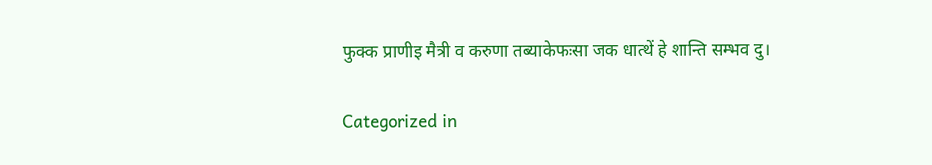फुक्क प्राणीइ मैत्री व करुणा तब्याकेफःसा जक धात्थें हे शान्ति सम्भव दु।

Categorized in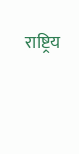राष्ट्रिय